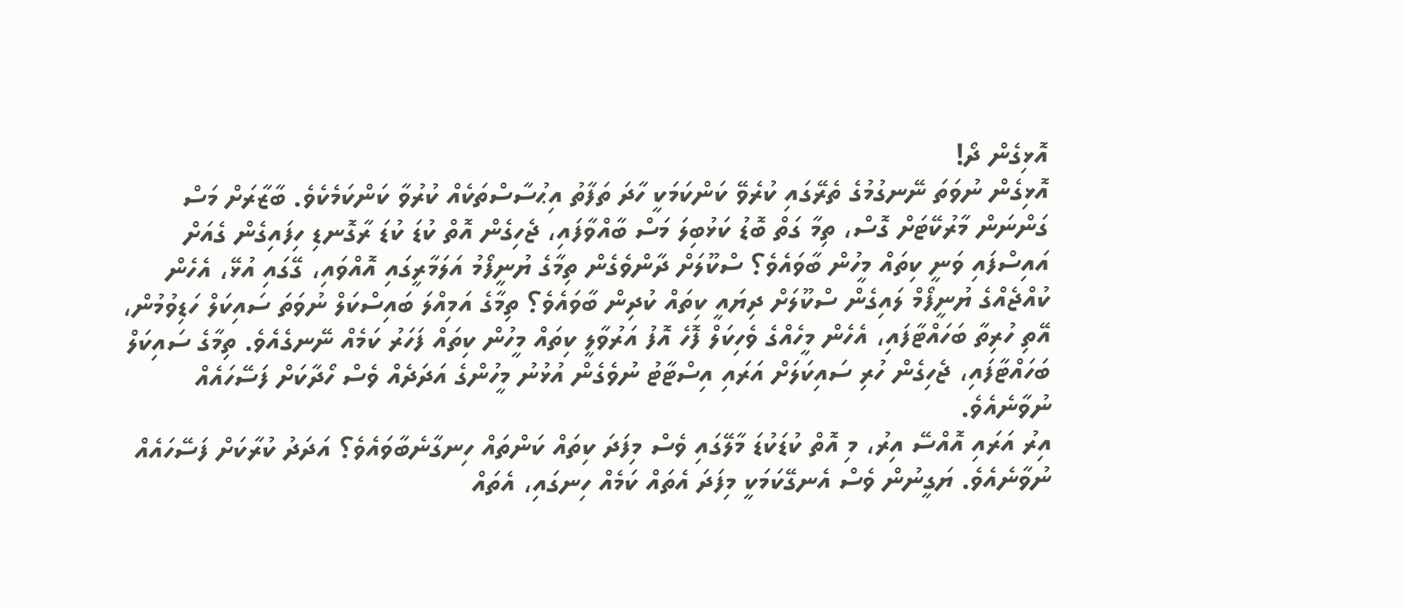އޮޅިގެން ދޯ!
އޮޅިގެން ނުވަތަ ނޭނގުމުގެ ތެރޭގައި ކުރެވޭ ކަންކަމަކީ ހާދަ ތަފާތު އިޙުސާސްތަކެއް ކުރުވާ ކަންކަމެކެވެ. ބާޒާރަށް މަސް ގަންނަން މާރުކޭޓަށް ގޮސް، ތިމާ ގަތް ބޮޑު ކަޅުބިލަ މަސް ބާއްވާފައި، ޖެހިގެން އޮތް ކުޑަ ކުޑަ ރާގޮނޑި ހިފައިގެން ގެއަށް އައިސްފައި ވަނީ ކިތައް މީހުން ބާވައެވެ؟ ސްކޫލަށް ދާންވެގެން ތިމާގެ ޔުނީފޯމު އަލަމާރީގައި އޮއްވައި، ގޭގައި އުޅޭ، އެހެން ކުއްޖެއްގެ ޔުނީފޯމް ލައިގެން ސްކޫލަށް ދިޔައީ ކިތައް ކުދިން ބާވައެވެ؟ ތިމާގެ އަމިއްލަ ބައިސްކަލް ނުވަތަ ސައިކަލް ހަޑިވުމުން، އޭތި ހުރިތާ ބަހައްޓާފައި، އެހެން މީހެއްގެ ވެހިކަލް ފޮހެ އޮފު އަރުވާލީ ކިތައް މީހުން ކިތައް ފަހަރު ކަމެއް ނޭނގެއެވެ. ތިމާގެ ސައިކަލް ބަހައްޓާފައި، ޖެހިގެން ހުރި ސައިކަލަށް އަރައި އިސްޓާޓު ނުވެގެން އުޅުނު މީހުންގެ އަދަދެއް ވެސް ހޯދާކަށް ފަސޭހައެއް ނުވާނެއެވެ.
އިރު އަރައި އޮއްސޭ އިރު، މި އޮތް ކުޑަކުޑަ މާލޭގައި ވެސް މިފަދަ ކިތައް ކަންތައް ހިނގާނެބާވައެވެ؟ އަދަދު ކުރާކަށް ފަސޭހައެއް ނުވާނެއެވެ. ޔަގީނުން ވެސް އެނގޭކަމަކީ މިފަދަ އެތައް ކަމެއް ހިނގައި، އެތައް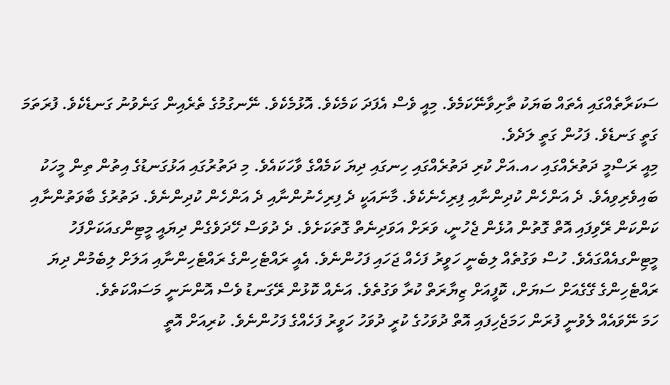ސަކަރާތެއްގައި އެތައް ބަޔަކު ތާށިވާނޭކަމެވެ. މިއީ ވެސް އެފަދަ ކަމެކެވެ. އޮޅުމެކެވެ. ނޭނގުމުގެ ތެރެއިން ގަނެވުނު ގަނޑެކެވެ. ފުރަތަމަ ގަތީ ގަނޑެވެ. ފަހުން ގަތީ ލަދެވެ.
މިއީ ރަސްމީ ދަތުރެއްގައި ހއ.އަށް ކުރި ދަތުރެއްގައި ހިނގައި ދިޔަ ކަމެއްގެ ވާހަކައެވެ. މި ދަތުރުގައި އަޅުގަނޑުގެ އިތުން ތިން މީހަކު ބައިވެރިވިއެވެ. ދެ އަންހެން ކުދިންނާއި ފިރިހެނެކެވެ. މާނައަކީ ދެ ފިރިހެނުންނާއި ދެ އަންހެން ކުދިންނެވެ. ދަތުރުގެ ބާވަތުންނާއި ކަންކަން ރޭވިފައި އޮތް ގޮތުން އުޅެން ޖެހުނީ، ވަރަށް އަވަދިނެތް ގޮތަކަށެވެ. ދެ ދުވަސް ހޭދަވެގެން ދިޔައީ މީޓިންގއަކަށްފަހު މީޓިންގއެއްގައެވެ. ހުސް ވަގުތެއް ލިބެނީ ހަވީރު ފަހެއް ޖަހައި ފަހުންނެވެ. އެއީ ރައްޓެހިންގެ ރައްޓެހިންނާއި އަލަށް ލިބެމުން ދިޔަ ރައްޓެހިންގެ ގޭގެއަށް ސަޔަށް، ކޮފީއަށް ޒިޔާރަތް ކުރާ ވަގުތެވެ. އަނެއް ކޮޅުން ރޭގަނޑު ވެސް އޮންނަނީ މަސައްކަތެވެ.
ހަމަ ނޭވައެއް ލެވުނީ ފުރަން ހަމަޖެހިފައި އޮތް ދުވަހުގެ ކުރީ ދުވަހު ހަވީރު ފަހެއްގެ ފަހުންނެވެ. ކުރިއަށް އޮތީ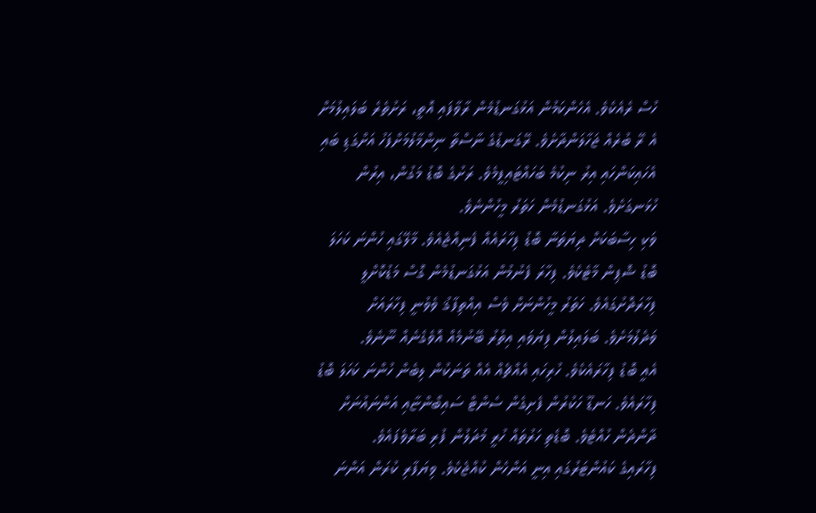ހުސް ރެއެކެވެ. އެހެންކަމުން އަޅުގަނޑުމެން ރާވާފައި އޮތީ، ރަށުތެރެ ބަލައިލުމަށް އެ ރޭ ބުރެއް ޖަހާލަންދާށެވެ. ރޭގަނޑުގެ ނާސްތާ ނިންމާލުމަށްފަހު އަށްގަޑި ބައި އެހައިކަންހައި އިރު ނިކުމެ ބަހައްޓައިފީމެވެ. ރަށުގެ ބޮޑު މަގުން، އިރުން ހުޅަނގަށެވެ. އަޅުގަނޑުމެން ހަތަރު މީހުންނެވެ.
ވަކި ހިސާބަކަށް ދިޔަތަނާ ބޮޑު ފިހާރައެއް ފެނިއްޖެއެވެ. މާލޭގައި ހުންނަ ކަހަލަ ބޮޑު ޝޮޕިން މާޓެކެވެ. ފިހާރަ ފެނުމުން އަޅުގަނޑުމެން ގޮސް މަޑުކޮށްލީ ފިހާރަދޮށުގައެވެ. ހަތަރު މީހުންނަށް ވެސް އިއްތިފާޤު ވެވުނީ ފިހާރައަށް ވަދެލުމަށެވެ. ބަލައިލުން ފިޔަވައި އިތުރު ބޭނުމެއް އޮވެގެނެއް ނޫނެވެ.
އެއީ ބޮޑު ފިހާރައެކެވެ. ހުރިހައި އެއްޗެއް އެއް ތަނަކުން ލިބެން ހުންނަ ކަހަލަ ބޮޑު ފިހާރައެވެ. ހަނޑޫ ހަކުރުން ފެށިގެން ސެންޓް ސައިބޯންޏާއި އަންނައުނަށް ދާންދެން ހުއްޓެވެ. ބޮޑެތި ހަރުތައް ހުރީ މުދަލުން ފުރި ބަރާވެފައެވެ.
ފިހާރައިގެ ކައުންޓަރުގައި އިނީ އަންހެން ކުއްޖެކެވެ. ވިޔަފާރި ކުރަން އަންނަ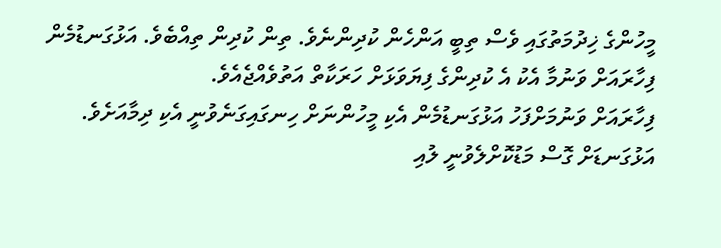މީހުންގެ ޚިދުމަތުގައި ވެސް ތިބީ އަންހެން ކުދިންނެވެ. ތިން ކުދިން ތިއްބެވެ. އަޅުގަނޑުމެން ފިހާރައަށް ވަނުމާ އެކު އެ ކުދިންގެ ފިޔަވަޅަށް ހަރަކާތް އަތުވެއްޖެއެވެ.
ފިހާރައަށް ވަނުމަށްފަހު އަޅުގަނޑުމެން އެކި މީހުންނަށް ހިނގައިގަނެވުނީ އެކި ދިމާއަށެވެ. އަޅުގަނޑަށް ގޮސް މަޑުކޮށްލެވުނީ ލުއި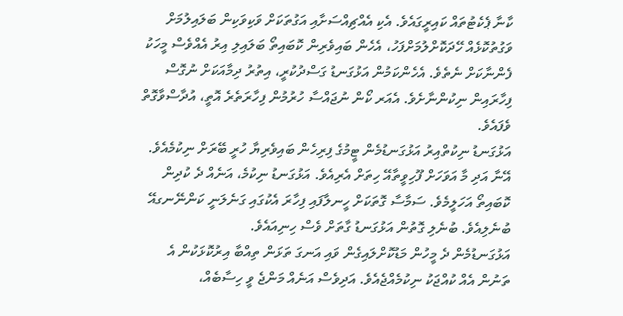ކާނާ ޕެކެޓުތައް ކައިރީގައެވެ. އެކި އެއްޗިއްސަށާއި އަގުތަކަށް ވަކިވަކިން ބަލައިލުމަށް ވަގުތުކޮޅެއް ހޭދަކޮށްލުމަށްފަހު، އެހެން ބައިވެރިން ކޮބައިތޯ ބަލައިލި އިރު އެއްވެސް މީހަކު ފެންނާކަށް ނެތެވެ. އެހެންކަމުން އަޅުގަނޑު ގަސްދުކުރީ، އިތުރު ދިމާއަކަށް ނުގޮސް ފިހާރައިން ނިކުންނާށެވެ. އެއަރ ކޯން ނުޖައްސާ ހުރުމުން ފިހާރަތެރެ އޮތީ، އުދާސްވާގޮތް ވެފައެވެ.
އަޅުގަނޑު ނިކުތްއިރު އަޅުގަނޑުމެން ޓީމުގެ ފިރިހެން ބައިވެރިޔާ ހުރީ ބޭރަށް ނިކުމެއެވެ. އޭނާ އަދި މާ އަވަހަށް ފޫހިވީތާއޭ ހިތަށް އެރިއެވެ. އަޅުގަނޑު ނިކުމެ، އަނެއް ދެ ކުދިން ކޮބައިތޯ އަހަލީމެވެ. ސަމާސާ ގޮތަކަށް ހީނލާފައި ފިހާރަ އެކުގައި ގަނެލަނީ ކަންނޭނގއޭ ބުނެލިއެވެ. ބުނެލި ގޮތުން އަޅުގަނޑު ގާތަށް ވެސް ހިނިއައެވެ.
އަޅުގަނޑުމެން ދެ މީހުން މަޑުކޮށްލައިގެން ވައި އަނގަ ތަޅަން ތިއްބާ އިރުކޮޅަކުން އެ ތަނުން އެއް ކުއްޖަކު ނިކުމެއްޖެއެވެ. އަދިވެސް އަނެއް މަންޖެ ވީ ހިސާބެއް،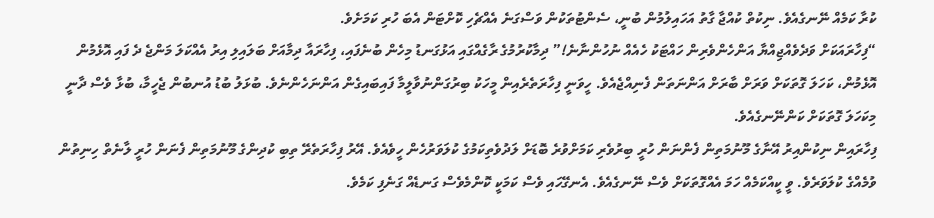ކުރާ ކަމެއް ނޭނގެއެވެ. ނިކުތް ކުއްޖާ ގާތު އަހައިލުމުން ބުނީ، ސެންޓުތަކުން ވަސްގަނެ އެއްޗެހި ކޮށްޓަން އެބަ ހުރި ކަމަށެވެ.
“ފިހާރައަކަށް ވަދެވެއްޖިއްޔާ އަންހެންވެރިން ހައްޓަކު ހެއެއް ނުހުންނާނެ!” ދިމާކުރުމުގެ ރާގެއްގައި އަޅުގަނޑު މިހެން ބުނެފައި، ފިހާރައާ ދިމާއަށް ބަލައިލި އިރު އެއްކަލަ މަންޖެ ދެ ފައި އޮޅެމުން އޮޅެމުން، ކަހަލަ ގޮތަކަށް ވަރަށް ބާރަށް އަންނަތަން ފެނިއްޖެއެވެ. ހީވަނީ ފިހާރަތެރެއިން މީހަކު ބިރުގަންނުވާލީމާ ފައިބައިގެން އަންނަހެންނެވެ. ބުޅަލު ބުޑު އުނބުން ޖެހީމާ، ބުޅާ ވެސް ދާނީ މިކަހަލަ ގޮތަކަށް ކަންނޭނގެއެވެ.
ފިހާރައިން ނިކުންއިރު އޭނާގެ މޫނުމަތިން ފެންނަން ހުރީ ބިރުވެރި ކަމަށްވުރެ ބޮޑަށް ލަދުވެތިކަމުގެ ކުލަވަރުހެން ހީވެއެވެ. އޭރު ފިހާރަތެރޭ ތިބި ކުދިންގެ މޫނުމަތިން ފެނަން ހުރީ ލާނެތް ހިނިތުން ވުމެއްގެ ކުލަވަރެވެ. ވީ ކީއްކަމެއް ހަމަ އެއްގޮތަކަށް ވެސް ނޭނގެއެވެ. އެނގޭހައި ވެސް ކަމަކީ ކޮންމެވެސް ގަނޑެއް ގަނެފި ކަމެވެ.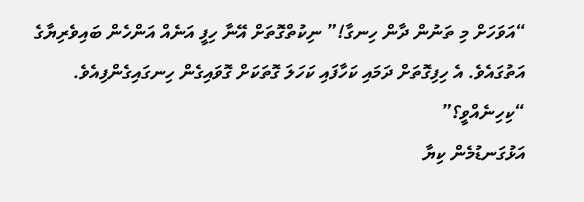“އަވަހަށް މި ތަނުން ދާން ހިނގާ!” ނިކުތްގޮތަށް އޭނާ ހިފީ އަނެއް އަންހެން ބައިވެރިޔާގެ އަތުގައެވެ. އެ ހިފިގޮތަށް ދަމައި ކަހާފައި ކަހަލަ ގޮތަކަށް ގޮވައިގެން ހިނގައިގެންފިއެވެ.
“ކިހިނެއްވީ؟”
އަޅުގަނޑުމެން ކިޔާ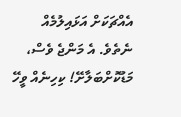އެއްޗަކަށް އަޅައިލުމެއް ނެތެވެ. އެ މަންޖެ ވެސް، މަޑުކޮށްބަލާށޭ! ކިހިނެއް ވީހޭ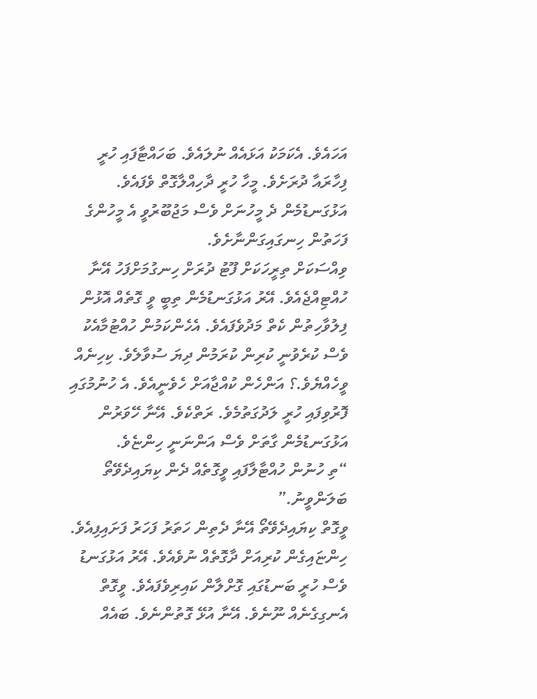އަހައެވެ. އެކަމަކު އަޅައެއް ނުލައެވެ. ބަހައްޓާފައި ހުރީ ފިހާރައާ ދުރަށެވެ. މީހާ ހުރީ ދާހިއްލާގޮތް ވެފައެވެ.  އަޅުގަނޑުމެން ދެ މީހުނަށް ވެސް މަޖުބޫރުވީ އެ މީހުންގެ ފަހަތުން ހިނގައިގަންނާށެވެ.
ވިއްސަކަށް ތިރީހަކަށް ފޫޓު ދުރަށް ހިނގުމަށްފަހު އޭނާ ހުއްޓިއްޖެއެވެ. އޭރު އަޅުގަނޑުމެން ތިބީ ވީ ގޮތެއް އޮޅުން ފިލުވާހިތުން ކެތް މަދުވެފައެވެ. އެހެންކަމުން ހުއްޓުމާއެކު  ވެސް ކުރެވުނީ ކުރިން ކުރަމުން ދިޔަ ސުވާލެވެ. ކިހިނެއް ވީހެއްޔެވެ.؟ އަންހެން ކުއްޖާއަށް ހެވެނީއެވެ. އެ ހުނުމުގައި ފޮރުވިފައި ހުރީ ލަދުގަތުމެވެ. ރަތްކެވެ. އޭނާ ހޭވަރުން އަޅުގަނޑުމެން ގާތަށް ވެސް އަންނަނީ ހިންޏެވެ.
“ތި ހުނުން ހުއްޓާލާފައި ވީގޮތެއް ދެން ކިޔައިދެވޭތޯ ބަލަންވީނު.”
ވީގޮތް ކިޔައިދެވޭތޯ އޭނާ ދެތިން ހަތަރު ފަހަރު ފަށައިފިއެވެ. ހިންޏައިގެން ކުރިއަށް ދާގޮތެއް ނުވެއެވެ. އޭރު އަޅުގަނޑު ވެސް ހުރީ ބަނޑުގައި ގޮށްލާން ކައިރިވެފައެވެ. ވީގޮތް އެނގިގެނެއް ނޫނެވެ. އޭނާ އުޅޭ ގޮތުންނެވެ. ބައެއް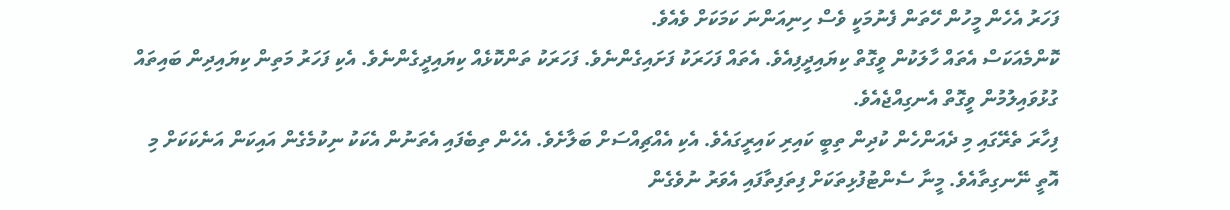ފަހަރު އެހެން މީހުން ހޭތަން ފެނުމަކީ ވެސް ހިނިއަންނަ ކަމަކަށް ވެއެވެ.
ކޮންމެއަކަސް އެތައް ހާލަކުން ވީގޮތް ކިޔައިދީފިއެވެ. އެތައް ފަހަރަކު ފަށައިގެންނެވެ. ފަހަރަކު ތަންކޮޅެއް ކިޔައިދީގެންނެވެ. އެކި ފަހަރު މަތިން ކިޔައިދިން ބައިތައް ގުޅުވައިލުމުން ވީގޮތް އެނގިއްޖެއެވެ.
ފިހާރަ ތެރޭގައި މި ދެއަންހެން ކުދިން ތިބީ ކައިރި ކައިރީގައެވެ. އެކި އެއްޗިއްސަށް ބަލާށެވެ. އެހެން ތިބެފައި އެތަނުން އެކަކު ނިކުމެގެން އައިކަން އަނެކަކަށް މި އޮތީ ނޭނގިތާއެވެ. މީނާ ސެންޓުފުޅިތަކަށް ފިތަފިތާފައި އެވަރު ނުވެގެން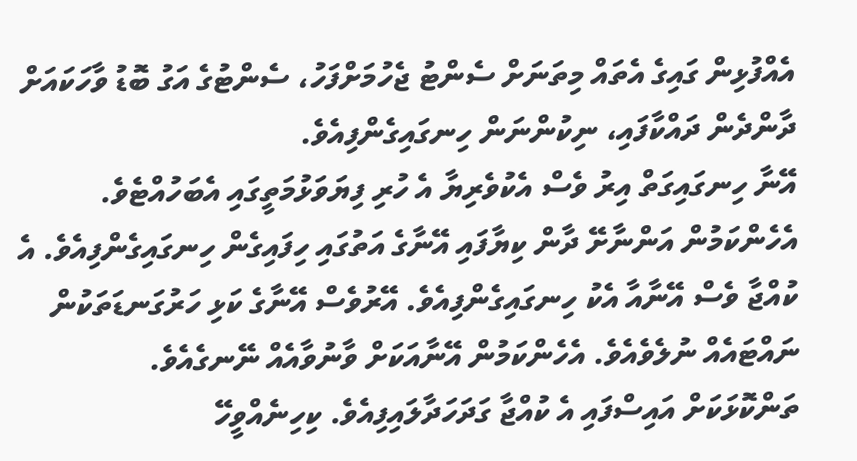އެއްފުޅިން ގައިގެ އެތައް މިތަނަށް ސެންޓު ޖެހުމަށްފަހު، ސެންޓުގެ އަގު ބޮޑު ވާހަކައަށް ދާންދެން ދައްކާފައި، ނިކުންނަން ހިނގައިގެންފިއެވެ.
އޭނާ ހިނގައިގަތް އިރު ވެސް އެކުވެރިޔާ އެ ހުރި ފިޔަވަޅުމަތީގައި އެބަހުއްޓެވެ. އެހެންކަމުން އަންނާށޭ ދާން ކިޔާފައި އޭނާގެ އަތުގައި ހިފައިގެން ހިނގައިގެންފިއެވެ. އެ ކުއްޖާ ވެސް އޭނާއާ އެކު ހިނގައިގެންފިއެވެ. އޭރުވެސް އޭނާގެ ކަޅި ހަރުގަނޑަތަކުން ނައްޓައެއް ނުލެވެއެވެ. އެހެންކަމުން އޭނާއަކަށް ވާނުވާއެއް ނޭނގެއެވެ.
ތަންކޮޅަކަށް އައިސްފައި އެ ކުއްޖާ ގަދަހަދާލައިފިއެވެ. ކިހިނެއްވީހޭ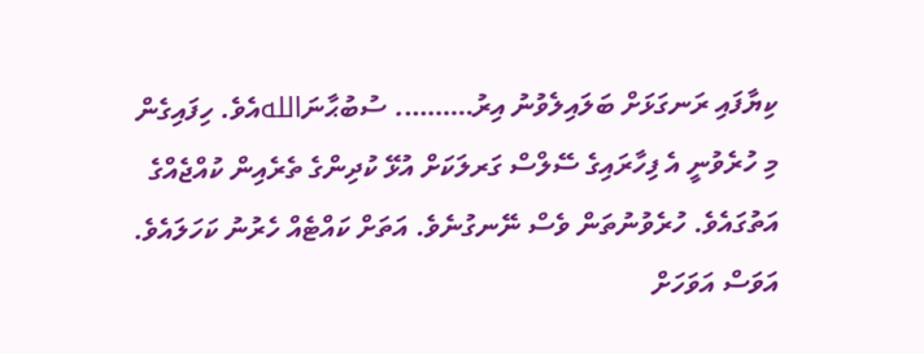ކިޔާފައި ރަނގަޅަށް ބަލައިލެވުނު އިރު………. ސުބުޙާނަاللهއެވެ. ހިފައިގެން މި ހުރެވުނީ އެ ފިހާރައިގެ ސޭލްސް ގަރލަކަށް އުޅޭ ކުދިންގެ ތެރެއިން ކުއްޖެއްގެ އަތުގައެވެ. ހުރެވުނުތަން ވެސް ނޭނގުނެވެ. އަތަށް ކައްޓެއް ހެރުނު ކަހަލައެވެ. އަވަސް އަވަހަށް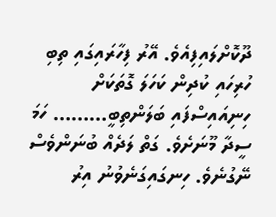ދޫކޮށްލައިފިއެވެ. އޭރު ފިހާރައިގައި ތިބި ހުރިހައި ކުދިން ކަހަލަ ގޮތަކަށް ހިނިއައިސްފައި ބަލަންތިބީ……… ހަމަ ސީދާ މޫނަށެވެ. ގަތް ލަދެއް ބުނަންވެސް ނޭގުނެވެ. ހިނގައިގަނެވުނު އިރު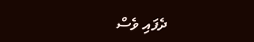ދެފައި ވެސް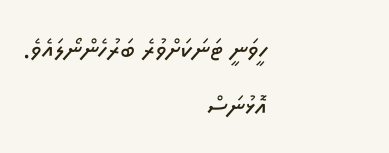ހީވަނީ ޓަނަކަށްވުރެ ބަރުހެންނޯލައެވެ. އޮޅުނަސް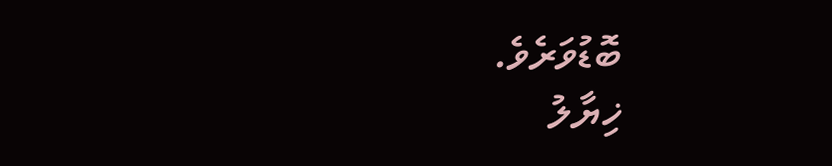ބޮޑުވަރެވެ.
ޚިޔާލު